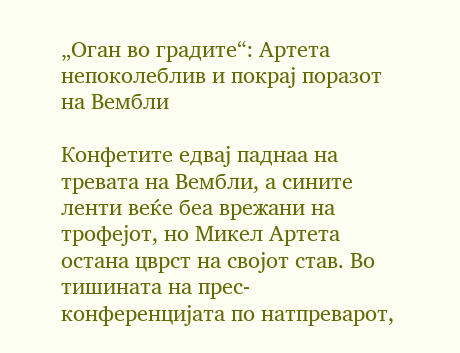„Оган во градите“: Артета непоколеблив и покрај поразот на Вембли

Конфетите едвај паднаа на тревата на Вембли, а сините ленти веќе беа врежани на трофејот, но Микел Артета остана цврст на својот став. Во тишината на прес-конференцијата по натпреварот,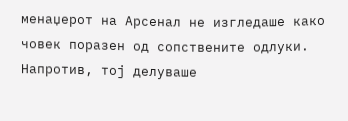менаџерот на Арсенал не изгледаше како човек поразен од сопствените одлуки. Напротив, тој делуваше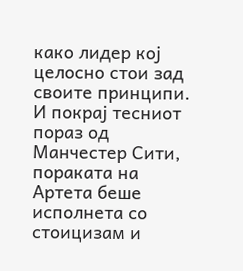како лидер кој целосно стои зад своите принципи. И покрај тесниот пораз од Манчестер Сити, пораката на Артета беше исполнета со стоицизам и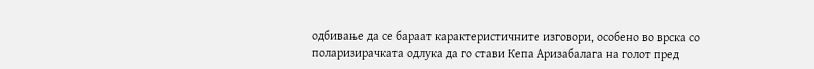одбивање да се бараат карактеристичните изговори, особено во врска со поларизирачката одлука да го стави Кепа Аризабалага на голот пред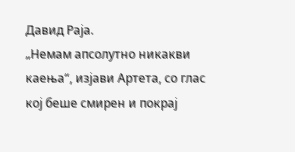Давид Раја.
„Немам апсолутно никакви каења“, изјави Артета, со глас кој беше смирен и покрај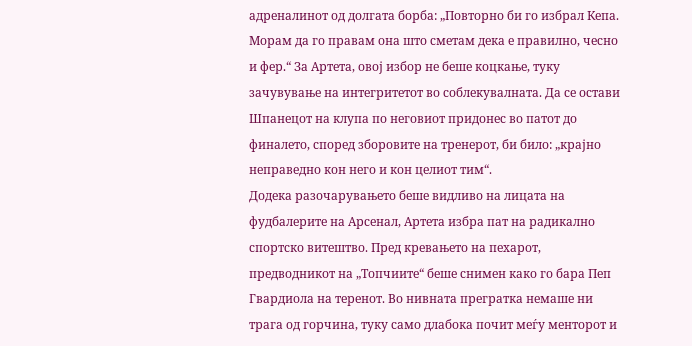адреналинот од долгата борба: „Повторно би го избрал Кепа. Морам да го правам она што сметам дека е правилно, чесно и фер.“ За Артета, овој избор не беше коцкање, туку зачувување на интегритетот во соблекувалната. Да се остави Шпанецот на клупа по неговиот придонес во патот до финалето, според зборовите на тренерот, би било: „крајно неправедно кон него и кон целиот тим“.
Додека разочарувањето беше видливо на лицата на фудбалерите на Арсенал, Артета избра пат на радикално спортско витештво. Пред кревањето на пехарот, предводникот на „Топчиите“ беше снимен како го бара Пеп Гвардиола на теренот. Во нивната прегратка немаше ни трага од горчина, туку само длабока почит меѓу менторот и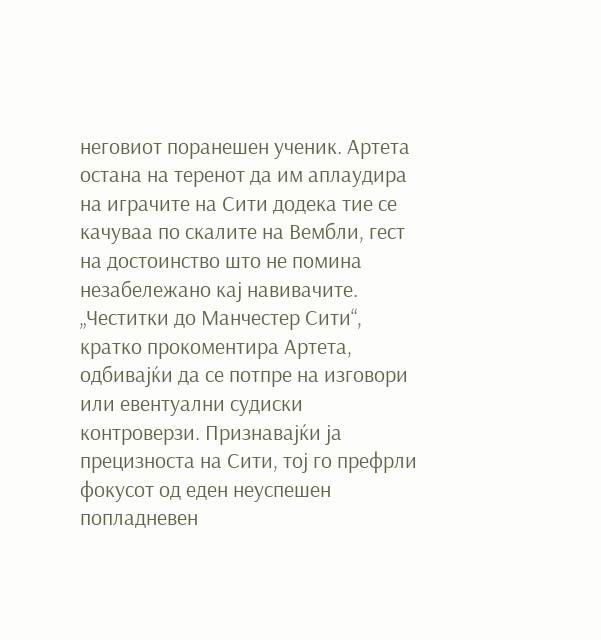неговиот поранешен ученик. Артета остана на теренот да им аплаудира на играчите на Сити додека тие се качуваа по скалите на Вембли, гест на достоинство што не помина незабележано кај навивачите.
„Честитки до Манчестер Сити“, кратко прокоментира Артета, одбивајќи да се потпре на изговори или евентуални судиски контроверзи. Признавајќи ја прецизноста на Сити, тој го префрли фокусот од еден неуспешен попладневен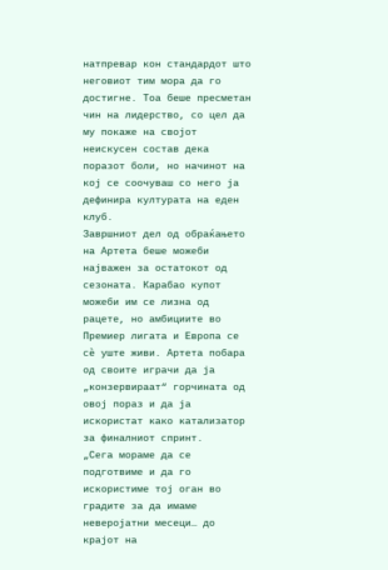натпревар кон стандардот што неговиот тим мора да го достигне. Тоа беше пресметан чин на лидерство, со цел да му покаже на својот неискусен состав дека поразот боли, но начинот на кој се соочуваш со него ја дефинира културата на еден клуб.
Завршниот дел од обраќањето на Артета беше можеби најважен за остатокот од сезоната. Карабао купот можеби им се лизна од рацете, но амбициите во Премиер лигата и Европа се сè уште живи. Артета побара од своите играчи да ја „конзервираат“ горчината од овој пораз и да ја искористат како катализатор за финалниот спринт.
„Сега мораме да се подготвиме и да го искористиме тој оган во градите за да имаме неверојатни месеци… до крајот на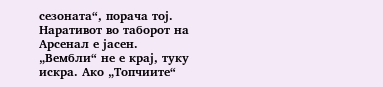сезоната“, порача тој. Наративот во таборот на Арсенал е јасен. „Вембли“ не е крај, туку искра. Ако „Топчиите“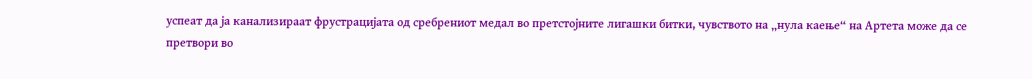успеат да ја канализираат фрустрацијата од сребрениот медал во претстојните лигашки битки, чувството на „нула каење“ на Артета може да се претвори во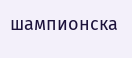шампионска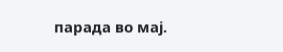парада во мај.